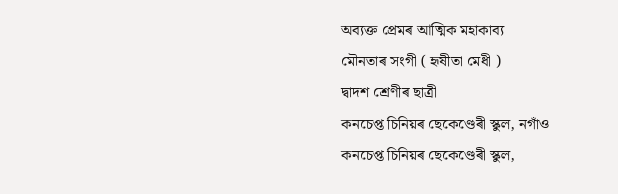অব্যক্ত প্ৰেমৰ আত্মিক মহাকাব্য
মৌনতাৰ সংগী ( হৃষীতা মেধী )
দ্বাদশ শ্ৰেণীৰ ছাত্ৰী
কনচেপ্ত চিনিয়ৰ ছেকেণ্ডেৰী স্কুল, নগাঁও
কনচেপ্ত চিনিয়ৰ ছেকেণ্ডেৰী স্কুল,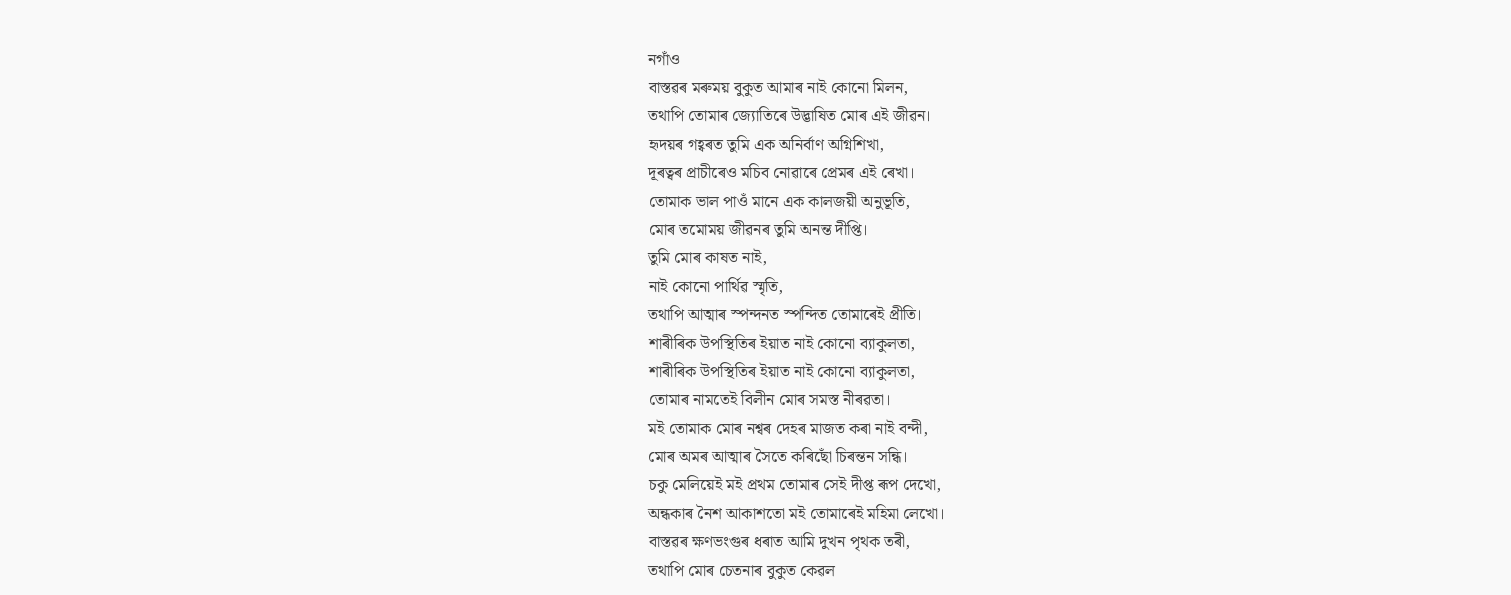নগাঁও
বাস্তৱৰ মৰুময় বুকুত আমাৰ নাই কোনো মিলন,
তথাপি তোমাৰ জ্যোতিৰে উদ্ভাষিত মোৰ এই জীৱন।
হৃদয়ৰ গহ্বৰত তুমি এক অনির্বাণ অগ্নিশিখা,
দূৰত্বৰ প্ৰাচীৰেও মচিব নোৱাৰে প্ৰেমৰ এই ৰেখা।
তোমাক ভাল পাওঁ মানে এক কালজয়ী অনুভূতি,
মোৰ তমোময় জীৱনৰ তুমি অনন্ত দীপ্তি।
তুমি মোৰ কাষত নাই,
নাই কোনো পাৰ্থিৱ স্মৃতি,
তথাপি আত্মাৰ স্পন্দনত স্পন্দিত তোমাৰেই প্ৰীতি।
শাৰীৰিক উপস্থিতিৰ ইয়াত নাই কোনো ব্যাকুলতা,
শাৰীৰিক উপস্থিতিৰ ইয়াত নাই কোনো ব্যাকুলতা,
তোমাৰ নামতেই বিলীন মোৰ সমস্ত নীৰৱতা।
মই তোমাক মোৰ নশ্বৰ দেহৰ মাজত কৰা নাই বন্দী,
মোৰ অমৰ আত্মাৰ সৈতে কৰিছোঁ চিৰন্তন সন্ধি।
চকু মেলিয়েই মই প্ৰথম তোমাৰ সেই দীপ্ত ৰূপ দেখো,
অন্ধকাৰ নৈশ আকাশতো মই তোমাৰেই মহিমা লেখো।
বাস্তৱৰ ক্ষণভংগুৰ ধৰাত আমি দুখন পৃথক তৰী,
তথাপি মোৰ চেতনাৰ বুকুত কেৱল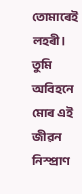তোমাৰেই লহৰী।
তুমি অবিহনে মোৰ এই জীৱন নিস্প্ৰাণ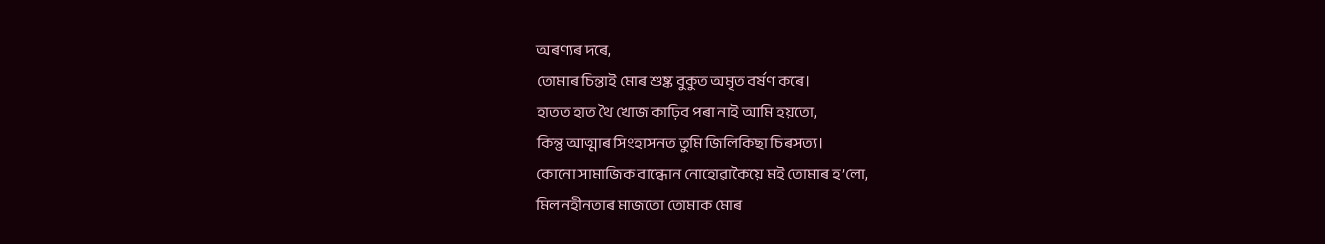অৰণ্যৰ দৰে,
তোমাৰ চিন্তাই মোৰ শুষ্ক বুকুত অমৃত বৰ্ষণ কৰে।
হাতত হাত থৈ খোজ কাঢ়িব পৰা নাই আমি হয়তো,
কিন্তু আত্মাৰ সিংহাসনত তুমি জিলিকিছা চিৰসত্য।
কোনো সামাজিক বান্ধোন নোহোৱাকৈয়ে মই তোমাৰ হ’লো,
মিলনহীনতাৰ মাজতো তোমাক মোৰ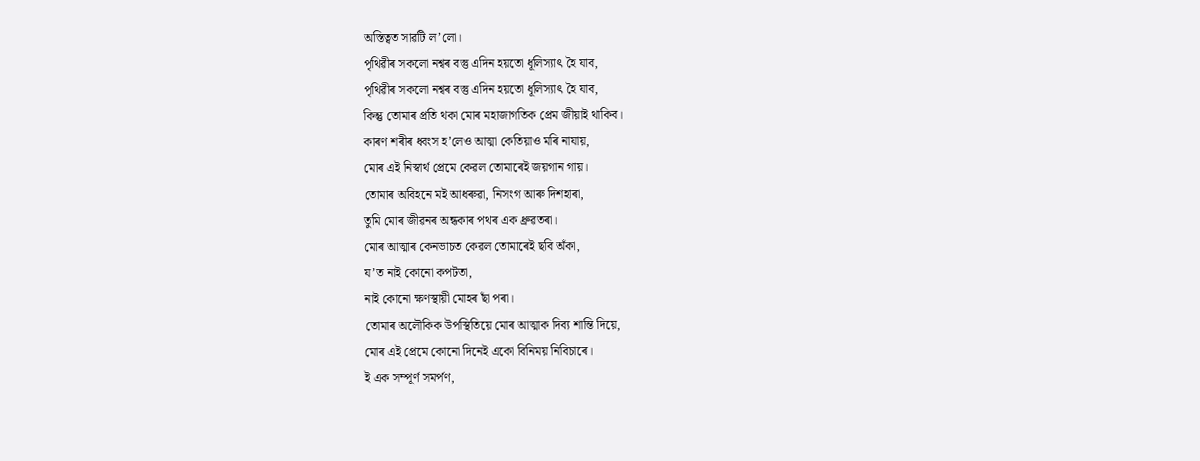অস্তিত্বত সাৱটি ল’লো।
পৃথিৱীৰ সকলো নশ্বৰ বস্তু এদিন হয়তো ধূলিস্যাৎ হৈ যাব,
পৃথিৱীৰ সকলো নশ্বৰ বস্তু এদিন হয়তো ধূলিস্যাৎ হৈ যাব,
কিন্তু তোমাৰ প্ৰতি থকা মোৰ মহাজাগতিক প্ৰেম জীয়াই থাকিব।
কাৰণ শৰীৰ ধ্বংস হ’লেও আত্মা কেতিয়াও মৰি নাযায়,
মোৰ এই নিস্বাৰ্থ প্ৰেমে কেৱল তোমাৰেই জয়গান গায়।
তোমাৰ অবিহনে মই আধৰুৱা, নিসংগ আৰু দিশহাৰা,
তুমি মোৰ জীৱনৰ অন্ধকাৰ পথৰ এক ধ্ৰুৱতৰা।
মোৰ আত্মাৰ কেনভাচত কেৱল তোমাৰেই ছবি অঁকা,
য’ত নাই কোনো কপটতা,
নাই কোনো ক্ষণস্থায়ী মোহৰ ছাঁ পৰা।
তোমাৰ অলৌকিক উপস্থিতিয়ে মোৰ আত্মাক দিব্য শান্তি দিয়ে,
মোৰ এই প্ৰেমে কোনো দিনেই একো বিনিময় নিবিচাৰে।
ই এক সম্পূৰ্ণ সমৰ্পণ,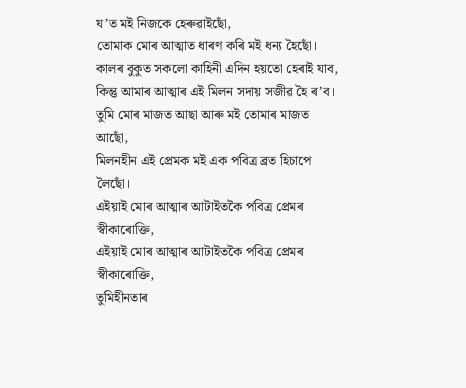য’ত মই নিজকে হেৰুৱাইছোঁ,
তোমাক মোৰ আত্মাত ধাৰণ কৰি মই ধন্য হৈছোঁ।
কালৰ বুকুত সকলো কাহিনী এদিন হয়তো হেৰাই যাব,
কিন্তু আমাৰ আত্মাৰ এই মিলন সদায় সজীৱ হৈ ৰ’ব।
তুমি মোৰ মাজত আছা আৰু মই তোমাৰ মাজত আছোঁ,
মিলনহীন এই প্ৰেমক মই এক পবিত্ৰ ব্ৰত হিচাপে লৈছোঁ।
এইয়াই মোৰ আত্মাৰ আটাইতকৈ পবিত্ৰ প্ৰেমৰ স্বীকাৰোক্তি,
এইয়াই মোৰ আত্মাৰ আটাইতকৈ পবিত্ৰ প্ৰেমৰ স্বীকাৰোক্তি,
তুমিহীনতাৰ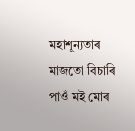মহাশূন্যতাৰ মাজতো বিচাৰি পাওঁ মই মোৰ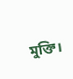মুক্তি।